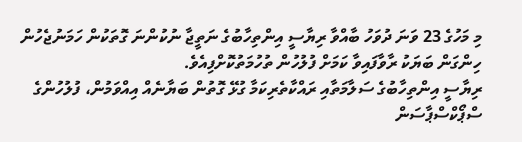މި މަހުގެ 23 ވަނަ ދުވަހު ބާއްވާ ރިޔާސީ އިންތިހާބުގެ ނަތީޖާ ނުކުންނަ ގޮތަކުން ހަމަނުޖެހުން ހިންގަން ބަޔަކު ރާވާފައިވާ ކަމަށް ފުލުހުން ތުހުމަތުކޮށްފިއެވެ.
ރިޔާސީ އިންތިހާބުގެ ސަލާމަތާއި ރައްކާތެރިކަމާ ގުޅޭ ގޮތުން ބަޔާނެއް އިއްވަމުން، ފުލުހުންގެ ސްޕޯކްސްޕާސަން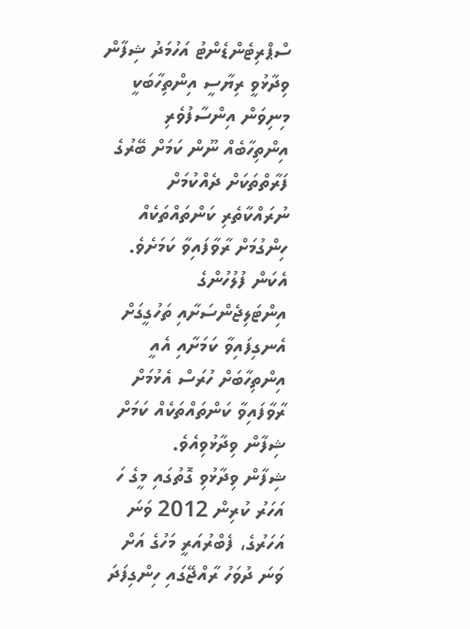ސްޕްރިޓެންޑެންޓު އަހުމަދު ޝިފާން ވިދާޅުވީ ރިޔާސީ އިންތިހާބަކީ މިނިވަން އިންސާފުވެރި އިންތިހާބެއް ނޫން ކަމަށް ބޭރުގެ ފަރާތްތަކަށް ދެއްކުމަށް ނުރައްކާތެރި ކަންތައްތަކެއް ހިންގުމަށް ރާވާފައިވާ ކަމަށެވެ. އެކަން ފުލުހުންގެ އިންޓަލިޖެންސަށާއި ތަހުގީގަށް އެނގިފައިވާ ކަމަށާއި އެއީ އިންތިހާބަށް ހުރަސް އެޅުމަށް ރާވާފައިވާ ކަންތައްތަކެއް ކަމަށް ޝިފާން ވިދާޅުވިއެވެ.
ޝިފާން ވިދާޅުވި ގޮތުގައި މީގެ ހަ އަހަރު ކުރިން 2012 ވަނަ އަހަރުގެ، ފެބްރުއަރީ މަހުގެ އަށް ވަނަ ދުވަހު ރާއްޖޭގައި ހިންގިފަދަ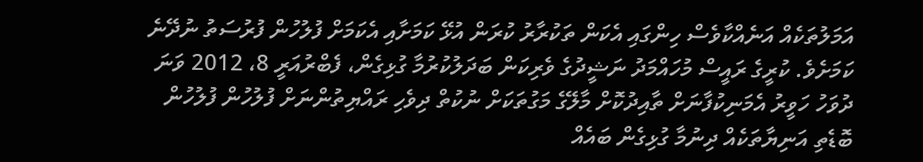އަމަލުތަކެއް އަނެއްކާވެސް ހިންގައި އެކަން ތަކުރާރު ކުރަން އުޅޭ ކަމަށާއި އެކަމަށް ފުލުހުން ފުރުސަތު ނުދޭނެ ކަމަށެވެ. ކުރީގެ ރައީސް މުހައްމަދު ނަޝީދުގެ ވެރިކަން ބަދަލުކުރުމާ ގުޅިގެން، ފެބްރުއަރީ 8، 2012 ވަނަ ދުވަހު ހަވީރު އެމަނިކުފާނަށް ތާއިދުކޮށް މާލޭގެ މަގުތަކަށް ނުކުތް ދިވެހި ރައްޔިތުންނަށް ފުލުހުން ފުލުހުން ބޮޑެތި އަނިޔާތަކެއް ދިނުމާ ގުޅިގެން ބައެއް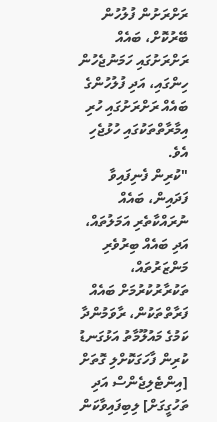ރަށްރަށުން ފުލުހުން ބޭރުކޮށް، ބައެއް ރަށްރަށުގައި ހަމަނުޖެހުން ހިންގައި، އަދި ފުލުހުންގެ ބައެއް ރަށްރަށުގައި ހުރި އިމާރާތްތަކުގައި ހުޅުޖެހި އެވެ.
"ކުރިން ފެނިފައިވާ ފަދައިން، ބައެއް ނުރައްކާތެރި އަމަލުތައް، އަދި ބައެއް ބިރުވެރި މަންޒަރުތައް، ތަކުރާރުކުރުމަށް ބައެއް ފަރާތްތަކުން، ރާވަމުންދާ ކަމުގެ މައުލޫމާތު އަޅުގަނޑު ކުރިން ފާހަގަކޮށްލި ގޮތަށް [އިންޓެލިޖެންސް އަދި ތަހުގީގަށް] ލިބިފައިވާކަން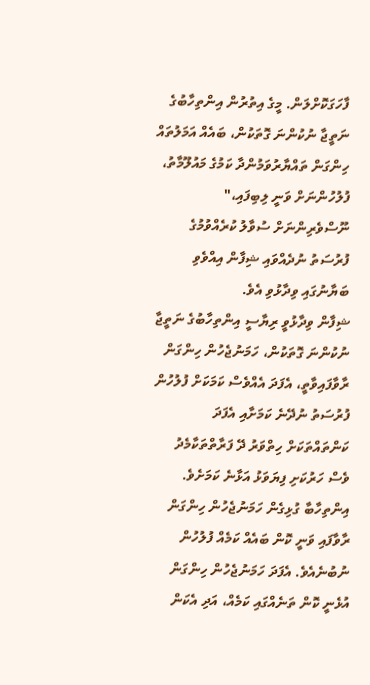ފާހަގަކޮށްލަން. މީގެ އިތުރުން އިންތިހާބުގެ ނަތީޖާ ނުކުންނަ ގޮތަކުން، ބައެއް އަމަލުތައް ހިންގަން ތައްޔާރުވަމުންދާ ކަމުގެ މައުލޫމާތު، ފުލުހުންނަށް ވަނީ ލިބިފައި،" ނޫސްވެރިންނަށް ސުވާލު ކުރެއްވުމުގެ ފުރުސަތު ނުދެއްވައި ޝިފާން އިއްވެވި ބަޔާނުގައި ވިދާޅުވި އެވެ.
ޝިފާން ވިދާޅުވީ ރިޔާސީ އިންތިހާބުގެ ނަތީޖާ ނުކުންނަ ގޮތަކުން، ހަމަނުޖެހުން ހިންގަން ރާވާފައިވާތީ، އެފަދަ އެއްވެސް ކަމަކަށް ފުލުހުން ފުރުސަތު ނުދޭނެ ކަމަށާއި އެފަދަ ކަންތައްތަކަށް ހިތްވަރު ދޭ ފަރާތްތަކާމެދު ވެސް ހަރުކަށި ފިޔަވަޅު އަޅާނެ ކަމަށެވެ.
އިންތިހާބާ ގުޅިގެން ހަމަނުޖެހުން ހިންގަން ރާވާފައި ވަނީ ކޮން ބައެއް ކަމެއް ފުލުހުން ނުބުނެއެވެ. އެފަދަ ހަމަނުޖެހުން ހިންގަން އުޅެނީ ކޮން ތަނެއްގައި ކަމެއް، އަދި އެކަން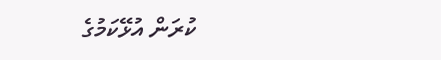ކުރަން އުޅޭކަމުގެ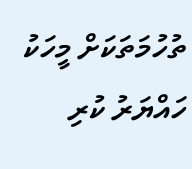ތުހުމަތަކަށް މީހަކު ހައްޔަރު ކުރި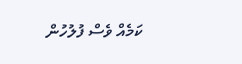ކަމެއް ވެސް ފުލުހުން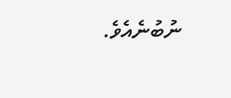ނުބުނެއެވެ.